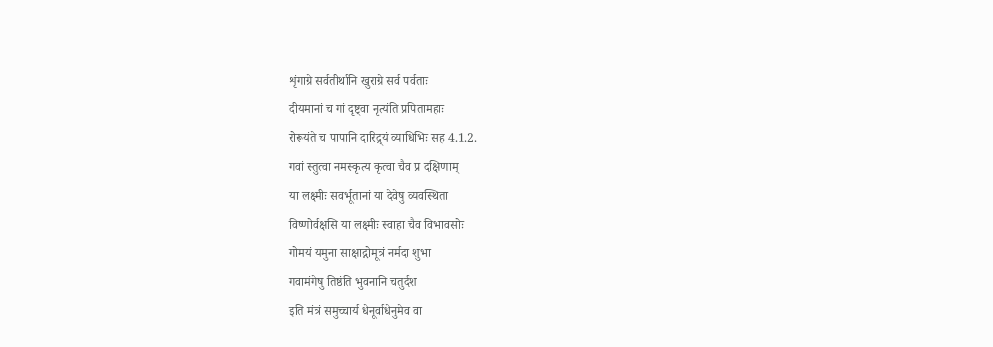शृंगाग्रे सर्वतीर्थानि खुराग्रे सर्व पर्वताः
दीयमानां च गां दृष्ट्वा नृत्यंति प्रपितामहाः
रोरूयंते च पापानि दारिद्र्यं व्याधिभिः सह 4.1.2.
गवां स्तुत्वा नमस्कृत्य कृत्वा चैव प्र दक्षिणाम्
या लक्ष्मीः सवर्भूतानां या देवेषु व्यवस्थिता
विष्णोर्वक्षसि या लक्ष्मीः स्वाहा चैव विभावसोः
गोमयं यमुना साक्षाद्गोमूत्रं नर्मदा शुभा
गवामंगेषु तिष्ठंति भुवनानि चतुर्दश
इति मंत्रं समुच्चार्य धेनूर्वाधेनुमेव वा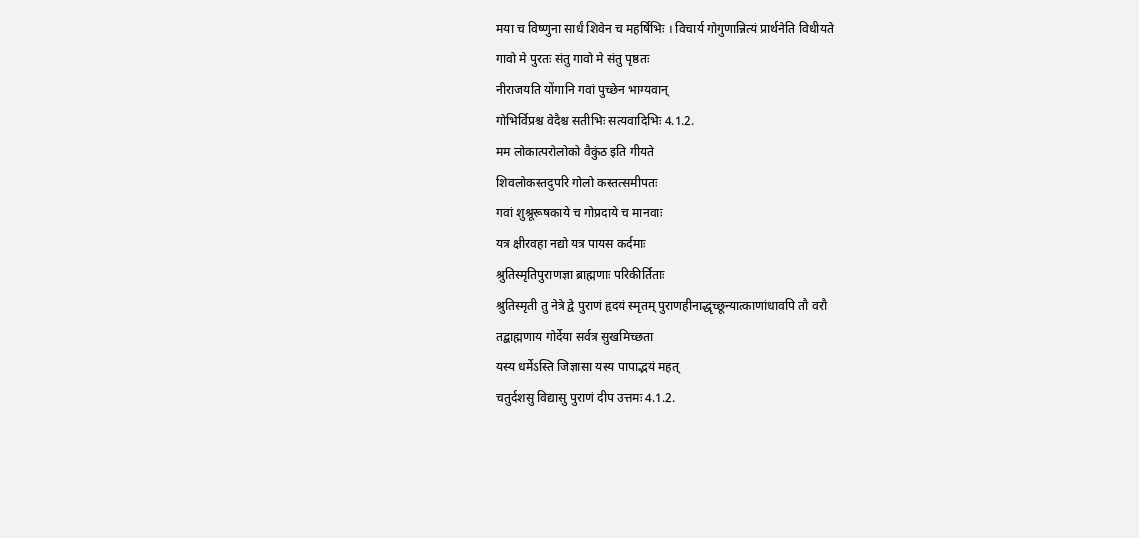मया च विष्णुना सार्धं शिवेन च महर्षिभिः । विचार्य गोगुणान्नित्यं प्रार्थनेति विधीयते
गावो मे पुरतः संतु गावो मे संतु पृष्ठतः
नीराजयति योंगानि गवां पुच्छेन भाग्यवान्
गोभिर्विप्रश्च वेदैश्च सतीभिः सत्यवादिभिः 4.1.2.
मम लोकात्परोलोको वैकुंठ इति गीयते
शिवलोकस्तदुपरि गोलो कस्तत्समीपतः
गवां शुश्रूरूषकाये च गोप्रदाये च मानवाः
यत्र क्षीरवहा नद्यो यत्र पायस कर्दमाः
श्रुतिस्मृतिपुराणज्ञा ब्राह्मणाः परिकीर्तिताः
श्रुतिस्मृती तु नेत्रे द्वे पुराणं हृदयं स्मृतम् पुराणहीनाद्धृच्छून्यात्काणांधावपि तौ वरौ
तद्बाह्मणाय गोर्देया सर्वत्र सुखमिच्छता
यस्य धर्मेऽस्ति जिज्ञासा यस्य पापाद्भयं महत्
चतुर्दशसु विद्यासु पुराणं दीप उत्तमः 4.1.2.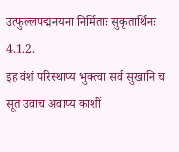उत्फुल्लपद्मनयना निर्मिताः सुकृतार्थिनः 4.1.2.
इह वंशं परिस्थाप्य भुक्त्वा सर्व सुखानि च
सूत उवाच अवाप्य काशीं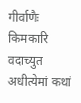गीर्वाणैः किमकारि वदाच्युत
अधीत्येमां कथां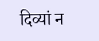दिव्यां न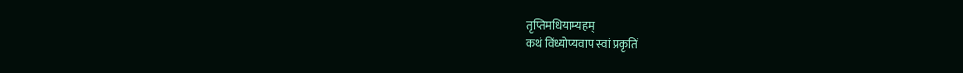तृप्तिमधियाम्यहम्
कथं विंध्योप्यवाप स्वां प्रकृतिं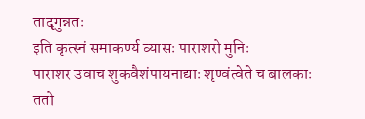तादृगुन्नतः
इति कृत्स्नं समाकर्ण्य व्यासः पाराशरो मुनिः
पाराशर उवाच शुकवैशंपायनाद्याः शृण्वंत्वेते च बालकाः
ततो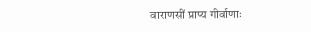वाराणसीं प्राप्य गीर्वाणाः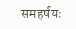समहर्षयः